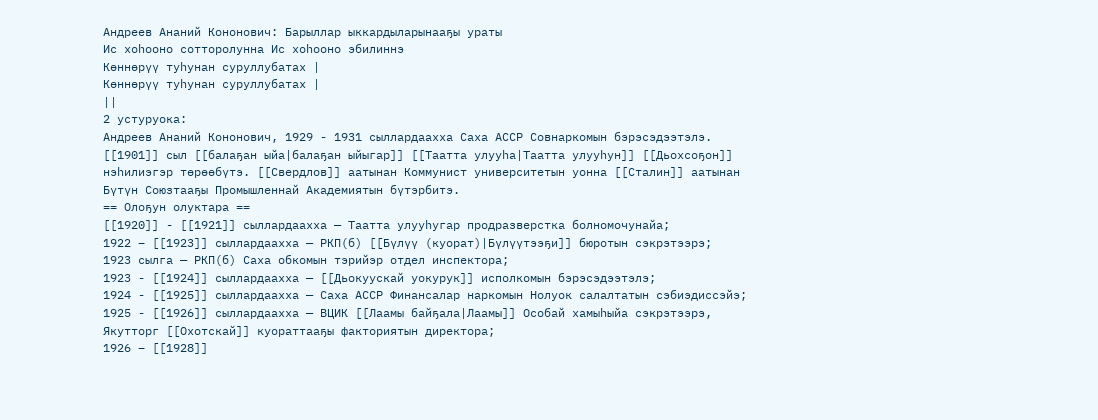Андреев Ананий Кононович: Барыллар ыккардыларынааҕы ураты
Ис хоһооно сотторолунна Ис хоһооно эбилиннэ
Көннөрүү туһунан суруллубатах |
Көннөрүү туһунан суруллубатах |
||
2 устуруока:
Андреев Ананий Кононович, 1929 - 1931 сыллардаахха Саха АССР Совнаркомын бэрэсэдээтэлэ.
[[1901]] сыл [[балаҕан ыйа|балаҕан ыйыгар]] [[Таатта улууһа|Таатта улууһун]] [[Дьохсоҕон]] нэһилиэгэр төрөөбүтэ. [[Свердлов]] аатынан Коммунист университетын уонна [[Сталин]] аатынан Бүтүн Союзтааҕы Промышленнай Академиятын бүтэрбитэ.
== Олоҕун олуктара ==
[[1920]] - [[1921]] сыллардаахха — Таатта улууһугар продразверстка болномочунайа;
1922 – [[1923]] сыллардаахха — РКП(б) [[Бүлүү (куорат)|Бүлүүтээҕи]] бюротын сэкрэтээрэ;
1923 сылга — РКП(б) Саха обкомын тэрийэр отдел инспектора;
1923 - [[1924]] сыллардаахха — [[Дьокуускай уокурук]] исполкомын бэрэсэдээтэлэ;
1924 - [[1925]] сыллардаахха — Саха АССР Финансалар наркомын Нолуок салалтатын сэбиэдиссэйэ;
1925 - [[1926]] сыллардаахха — ВЦИК [[Лаамы байҕала|Лаамы]] Особай хамыһыйа сэкрэтээрэ, Якутторг [[Охотскай]] куораттааҕы факториятын директора;
1926 – [[1928]]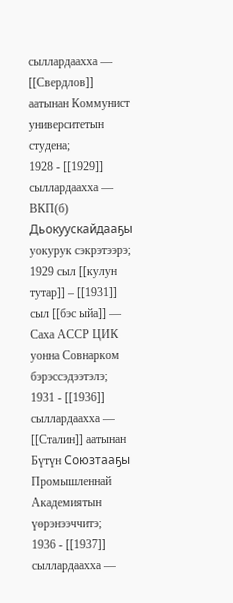сыллардаахха — [[Свердлов]] аатынан Коммунист университетын студена;
1928 - [[1929]] сыллардаахха — ВКП(б) Дьокуускайдааҕы уокурук сэкрэтээрэ;
1929 сыл [[кулун тутар]] – [[1931]] сыл [[бэс ыйа]] — Саха АССР ЦИК уонна Совнарком бэрэссэдээтэлэ;
1931 - [[1936]] сыллардаахха — [[Сталин]] аатынан Бүтүн Союзтааҕы Промышленнай Академиятын үөрэнээччитэ;
1936 - [[1937]] сыллардаахха —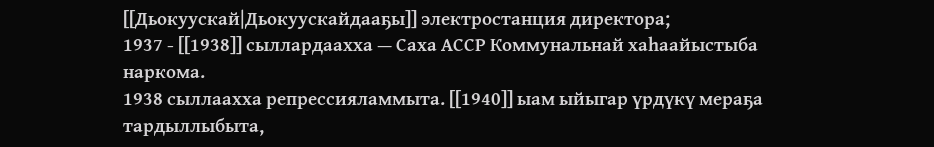[[Дьокуускай|Дьокуускайдааҕы]] электростанция директора;
1937 - [[1938]] сыллардаахха — Саха АССР Коммунальнай хаһаайыстыба наркома.
1938 сыллаахха репрессияламмыта. [[1940]] ыам ыйыгар үрдүкү мераҕа тардыллыбыта,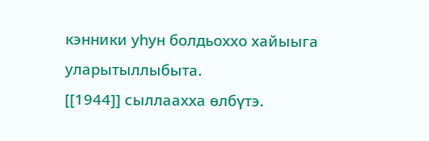кэнники уһун болдьоххо хайыыга уларытыллыбыта.
[[1944]] сыллаахха өлбүтэ.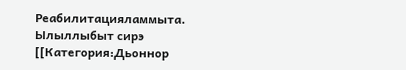Реабилитацияламмыта.
Ылыллыбыт сирэ
[[Категория:Дьоннор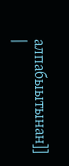алпабыытынан]]
|